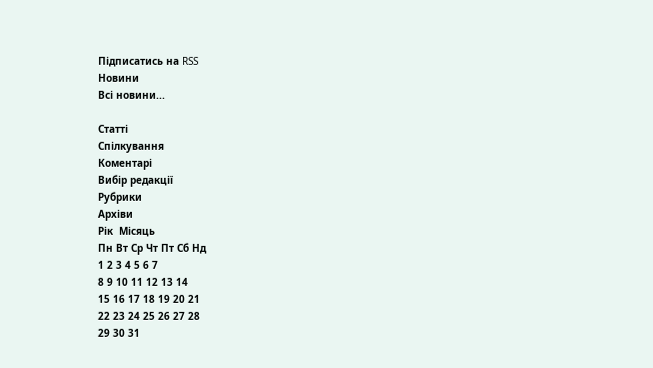Пiдписатись на RSS
Новини
Всі новини...

Статті
Спілкування
Коментарі
Вибір редакції
Рубрики
Архіви
Рік  Місяць
Пн Вт Ср Чт Пт Сб Нд
1 2 3 4 5 6 7
8 9 10 11 12 13 14
15 16 17 18 19 20 21
22 23 24 25 26 27 28
29 30 31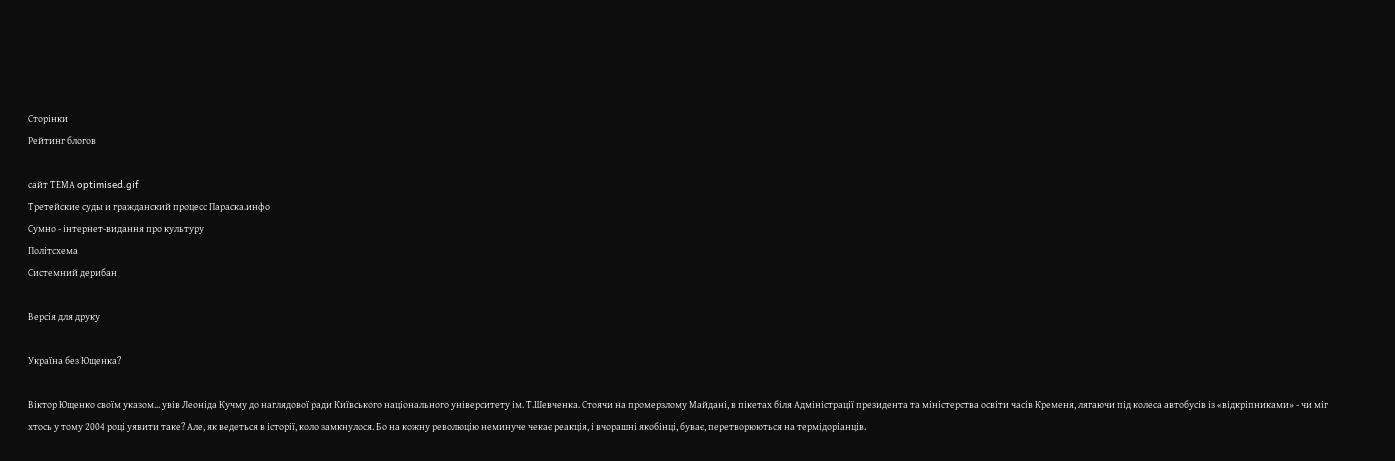Сторінки
Рейтинг блогов

сайт ТЕМА optimised.gif
Третейские суды и гражданский процесс Параска.инфо
Сумно - інтернет-видання про культуру
Політсхема
Системний дерибан

Версiя для друку

Україна без Ющенка?

Віктор Ющенко своїм указом... увів Леоніда Кучму до наглядової ради Київського національного університету ім. Т.Шевченка. Стоячи на промерзлому Майдані, в пікетах біля Адміністрації президента та міністерства освіти часів Кременя, лягаючи під колеса автобусів із «відкріпниками» - чи міг хтось у тому 2004 році уявити таке? Але, як ведеться в історії, коло замкнулося. Бо на кожну революцію неминуче чекає реакція, і вчорашні якобінці, буває, перетворюються на термідоріанців.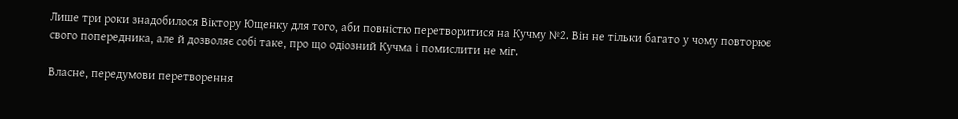Лише три роки знадобилося Віктору Ющенку для того, аби повністю перетворитися на Кучму №2. Він не тільки багато у чому повторює свого попередника, але й дозволяє собі таке, про що одіозний Кучма і помислити не міг.

Власне, передумови перетворення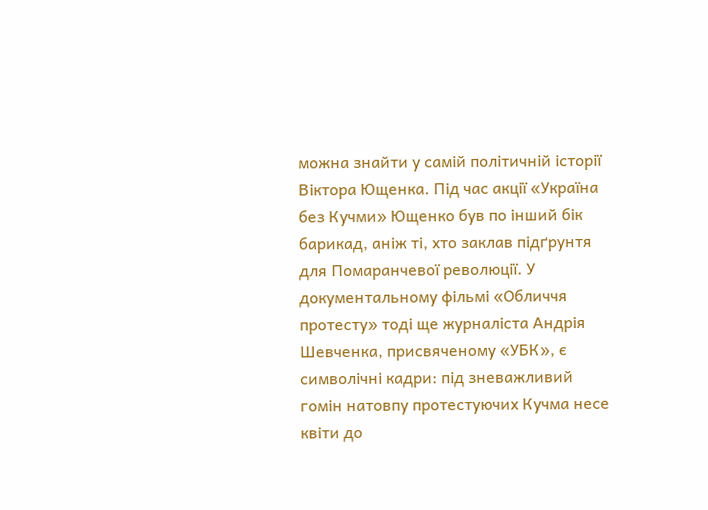можна знайти у самій політичній історії Віктора Ющенка. Під час акції «Україна без Кучми» Ющенко був по інший бік барикад, аніж ті, хто заклав підґрунтя для Помаранчевої революції. У документальному фільмі «Обличчя протесту» тоді ще журналіста Андрія Шевченка, присвяченому «УБК», є символічні кадри: під зневажливий гомін натовпу протестуючих Кучма несе квіти до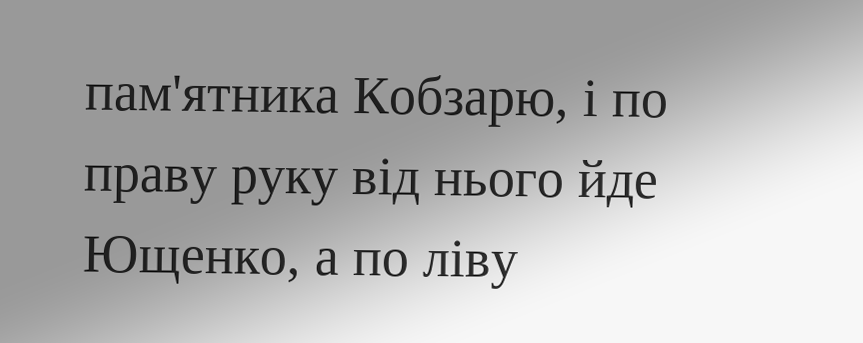пам'ятника Кобзарю, і по праву руку від нього йде Ющенко, а по ліву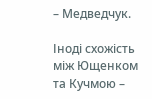– Медведчук.

Іноді схожість між Ющенком та Кучмою –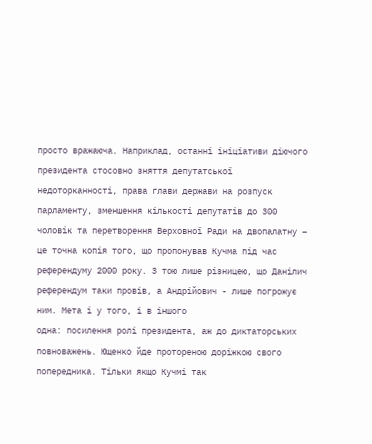просто вражаюча. Наприклад, останні ініціативи діючого президента стосовно зняття депутатської недоторканності, права глави держави на розпуск парламенту, зменшення кількості депутатів до 300 чоловік та перетворення Верховної Ради на двопалатну – це точна копія того, що пропонував Кучма під час референдуму 2000 року. З тою лише різницею, що Данілич референдум таки провів, а Андрійович - лише погрожує ним. Мета і у того, і в іншого
одна: посилення ролі президента, аж до диктаторських повноважень. Ющенко йде протореною доріжкою свого попередника. Тільки якщо Кучмі так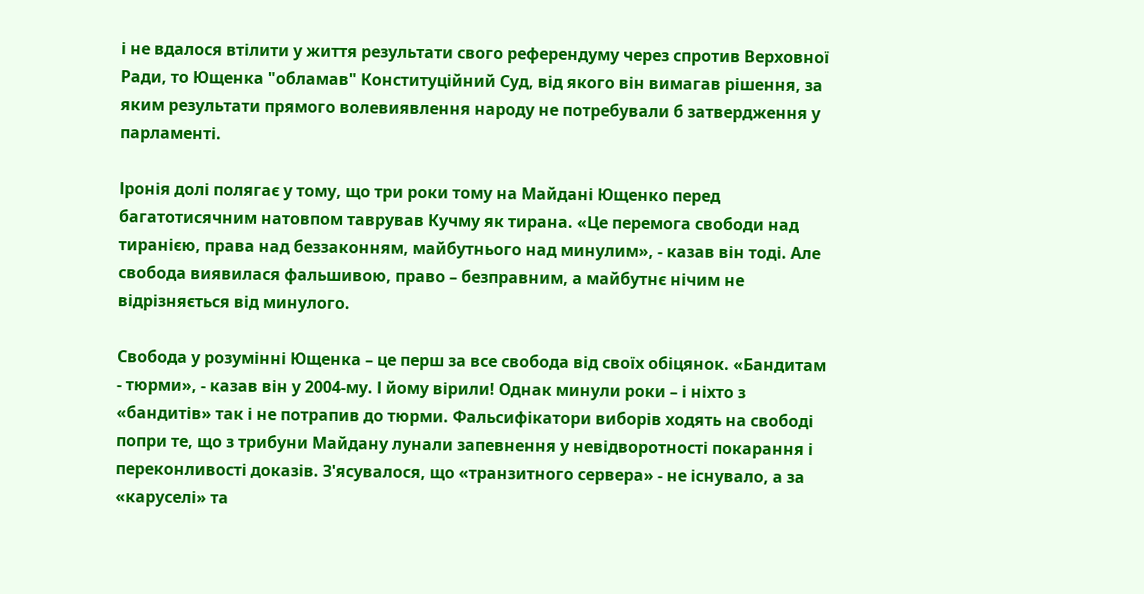і не вдалося втілити у життя результати свого референдуму через спротив Верховної Ради, то Ющенка "обламав" Конституційний Суд, від якого він вимагав рішення, за яким результати прямого волевиявлення народу не потребували б затвердження у парламенті.

Іронія долі полягає у тому, що три роки тому на Майдані Ющенко перед багатотисячним натовпом таврував Кучму як тирана. «Це перемога свободи над тиранією, права над беззаконням, майбутнього над минулим», - казав він тоді. Але свобода виявилася фальшивою, право – безправним, а майбутнє нічим не відрізняється від минулого.

Свобода у розумінні Ющенка – це перш за все свобода від своїх обіцянок. «Бандитам - тюрми», - казав він у 2004-му. І йому вірили! Однак минули роки – і ніхто з «бандитів» так і не потрапив до тюрми. Фальсифікатори виборів ходять на свободі попри те, що з трибуни Майдану лунали запевнення у невідворотності покарання і переконливості доказів. З'ясувалося, що «транзитного сервера» - не існувало, а за «каруселі» та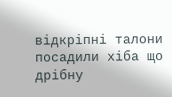відкріпні талони посадили хіба що дрібну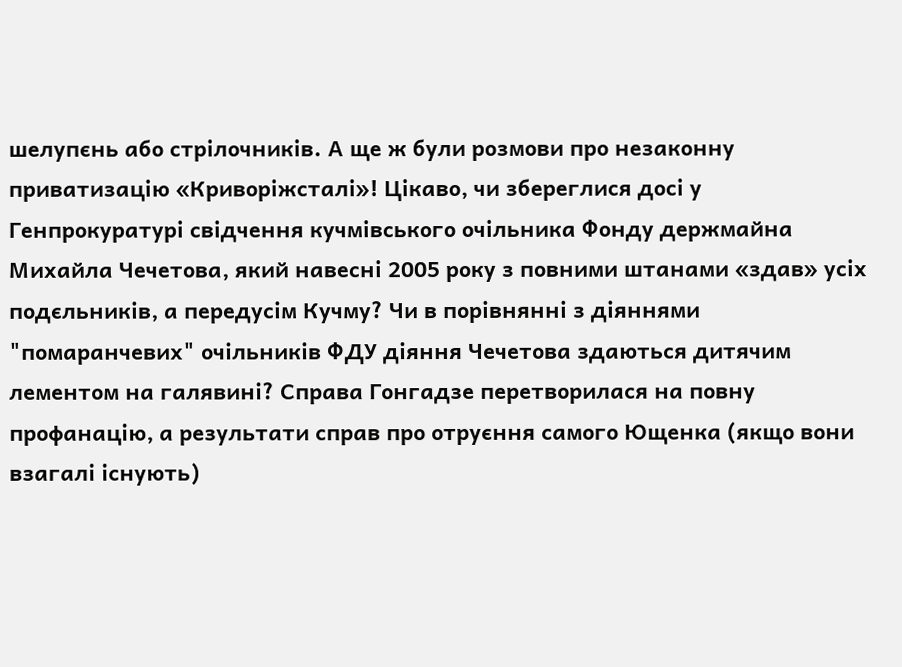шелупєнь або стрілочників. А ще ж були розмови про незаконну приватизацію «Криворіжсталі»! Цікаво, чи збереглися досі у Генпрокуратурі свідчення кучмівського очільника Фонду держмайна Михайла Чечетова, який навесні 2005 року з повними штанами «здав» усіх подєльників, а передусім Кучму? Чи в порівнянні з діяннями "помаранчевих" очільників ФДУ діяння Чечетова здаються дитячим лементом на галявині? Справа Гонгадзе перетворилася на повну профанацію, а результати справ про отруєння самого Ющенка (якщо вони взагалі існують)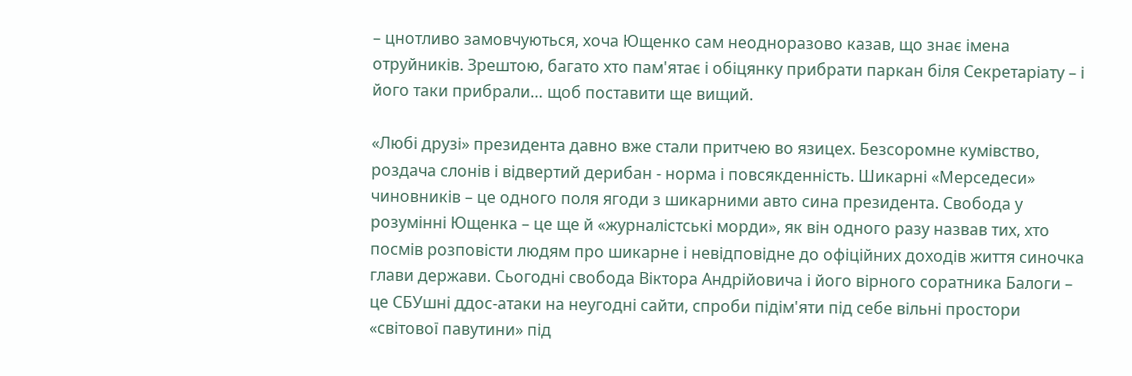– цнотливо замовчуються, хоча Ющенко сам неодноразово казав, що знає імена отруйників. Зрештою, багато хто пам'ятає і обіцянку прибрати паркан біля Секретаріату – і його таки прибрали… щоб поставити ще вищий.

«Любі друзі» президента давно вже стали притчею во язицех. Безсоромне кумівство, роздача слонів і відвертий дерибан - норма і повсякденність. Шикарні «Мерседеси» чиновників – це одного поля ягоди з шикарними авто сина президента. Свобода у розумінні Ющенка – це ще й «журналістські морди», як він одного разу назвав тих, хто посмів розповісти людям про шикарне і невідповідне до офіційних доходів життя синочка глави держави. Сьогодні свобода Віктора Андрійовича і його вірного соратника Балоги – це СБУшні ддос-атаки на неугодні сайти, спроби підім'яти під себе вільні простори «світової павутини» під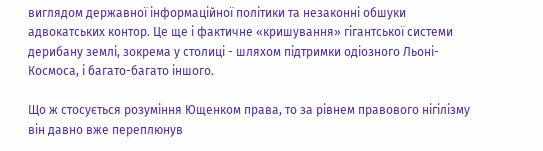виглядом державної інформаційної політики та незаконні обшуки адвокатських контор. Це ще і фактичне «кришування» гігантської системи дерибану землі, зокрема у столиці - шляхом підтримки одіозного Льоні-Космоса, і багато-багато іншого.

Що ж стосується розуміння Ющенком права, то за рівнем правового нігілізму він давно вже переплюнув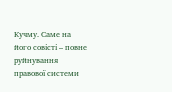Кучму. Саме на його совісті – повне руйнування правової системи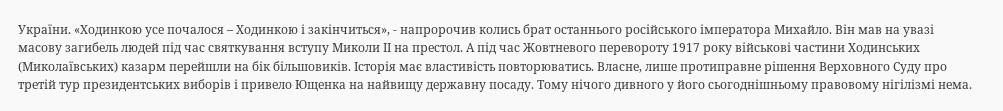України. «Ходинкою усе почалося – Ходинкою і закінчиться», - напророчив колись брат останнього російського імператора Михайло. Він мав на увазі масову загибель людей під час святкування вступу Миколи ІІ на престол. А під час Жовтневого перевороту 1917 року військові частини Ходинських (Миколаївських) казарм перейшли на бік більшовиків. Історія має властивість повторюватись. Власне, лише протиправне рішення Верховного Суду про третій тур президентських виборів і привело Ющенка на найвищу державну посаду. Тому нічого дивного у його сьогоднішньому правовому нігілізмі нема.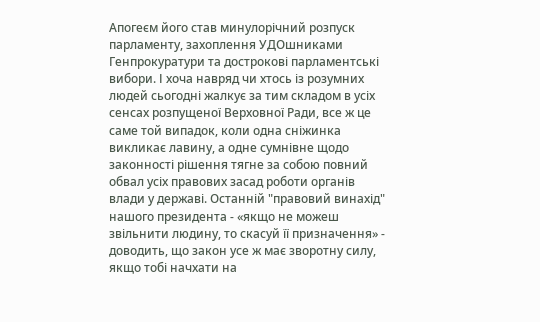Апогеєм його став минулорічний розпуск парламенту, захоплення УДОшниками Генпрокуратури та дострокові парламентські вибори. І хоча навряд чи хтось із розумних людей сьогодні жалкує за тим складом в усіх сенсах розпущеної Верховної Ради, все ж це саме той випадок, коли одна сніжинка викликає лавину, а одне сумнівне щодо законності рішення тягне за собою повний обвал усіх правових засад роботи органів влади у державі. Останній "правовий винахід" нашого президента - «якщо не можеш звільнити людину, то скасуй її призначення» - доводить, що закон усе ж має зворотну силу, якщо тобі начхати на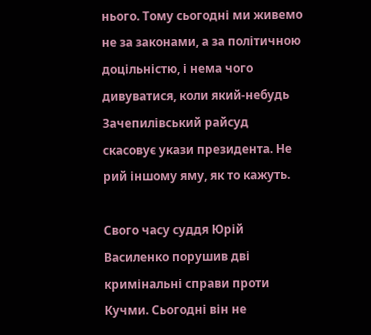нього. Тому сьогодні ми живемо не за законами, а за політичною доцільністю, і нема чого дивуватися, коли який-небудь Зачепилівський райсуд скасовує укази президента. Не рий іншому яму, як то кажуть.

Свого часу суддя Юрій Василенко порушив дві кримінальні справи проти Кучми. Сьогодні він не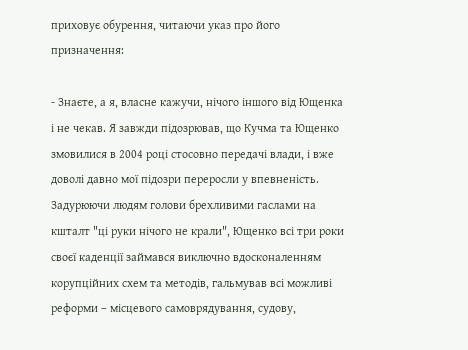приховує обурення, читаючи указ про його призначення:

- Знаєте, а я, власне кажучи, нічого іншого від Ющенка і не чекав. Я завжди підозрював, що Кучма та Ющенко змовилися в 2004 році стосовно передачі влади, і вже доволі давно мої підозри переросли у впевненість. Задурюючи людям голови брехливими гаслами на кшталт "ці руки нічого не крали", Ющенко всі три роки своєї каденції займався виключно вдосконаленням корупційних схем та методів, гальмував всі можливі реформи – місцевого самоврядування, судову,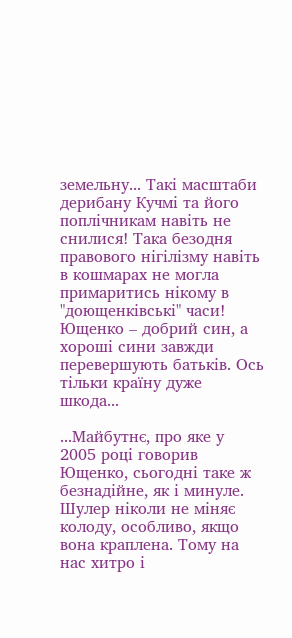земельну... Такі масштаби дерибану Кучмі та його поплічникам навіть не снилися! Така безодня правового нігілізму навіть в кошмарах не могла примаритись нікому в "доющенківські" часи! Ющенко – добрий син, а хороші сини завжди перевершують батьків. Ось тільки країну дуже шкода...

...Майбутнє, про яке у 2005 році говорив Ющенко, сьогодні таке ж безнадійне, як і минуле. Шулер ніколи не міняє колоду, особливо, якщо вона краплена. Тому на нас хитро і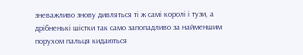зневажливо знову дивляться ті ж самі королі і тузи, а дрібненькі шістки так само запопадливо за найменшим порухом пальця кидаються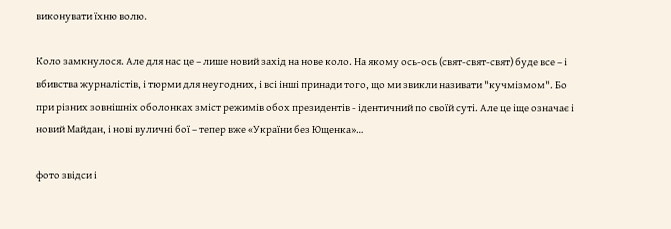виконувати їхню волю.

Коло замкнулося. Але для нас це – лише новий захід на нове коло. На якому ось-ось (свят-свят-свят) буде все – і вбивства журналістів, і тюрми для неугодних, і всі інші принади того, що ми звикли називати "кучмізмом". Бо при різних зовнішніх оболонках зміст режимів обох президентів - ідентичний по своїй суті. Але це іще означає і новий Майдан, і нові вуличні бої – тепер вже «України без Ющенка»…

фото звідси і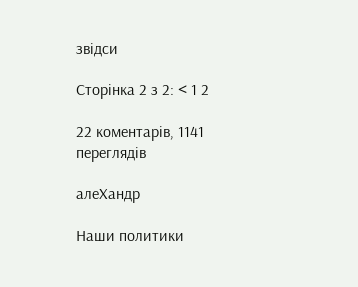звідси

Сторiнка 2 з 2: < 1 2

22 коментарiв, 1141 переглядiв

алеХандр

Наши политики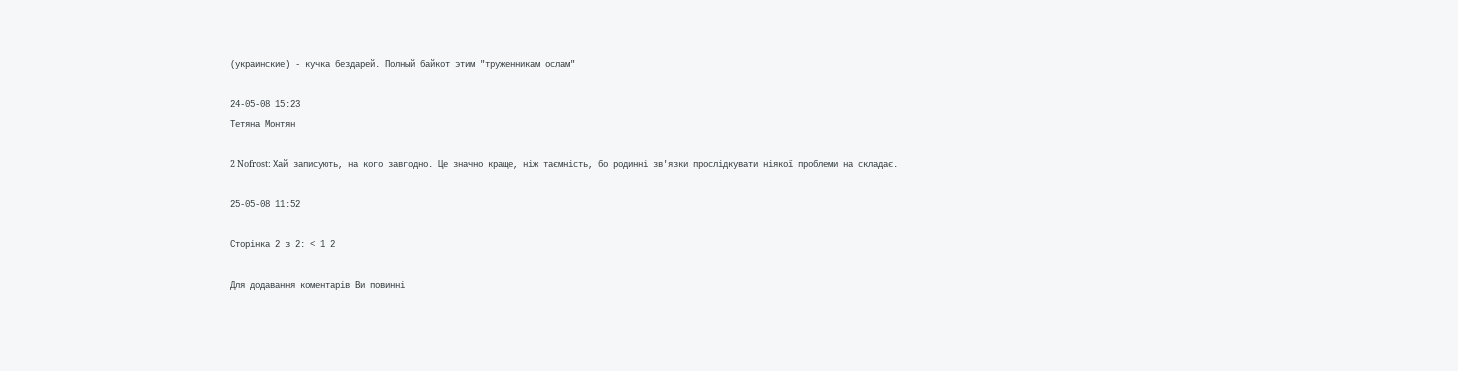(украинские) - кучка бездарей. Полный байкот этим "труженникам ослам"

24-05-08 15:23
Тетяна Монтян

2 Nofrost: Хай записують, на кого завгодно. Це значно краще, ніж таємність, бо родинні зв'язки прослідкувати ніякої проблеми на складає.

25-05-08 11:52

Сторiнка 2 з 2: < 1 2

Для додавання коментарів Ви повинні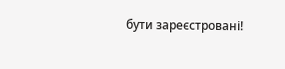бути зареєстровані!